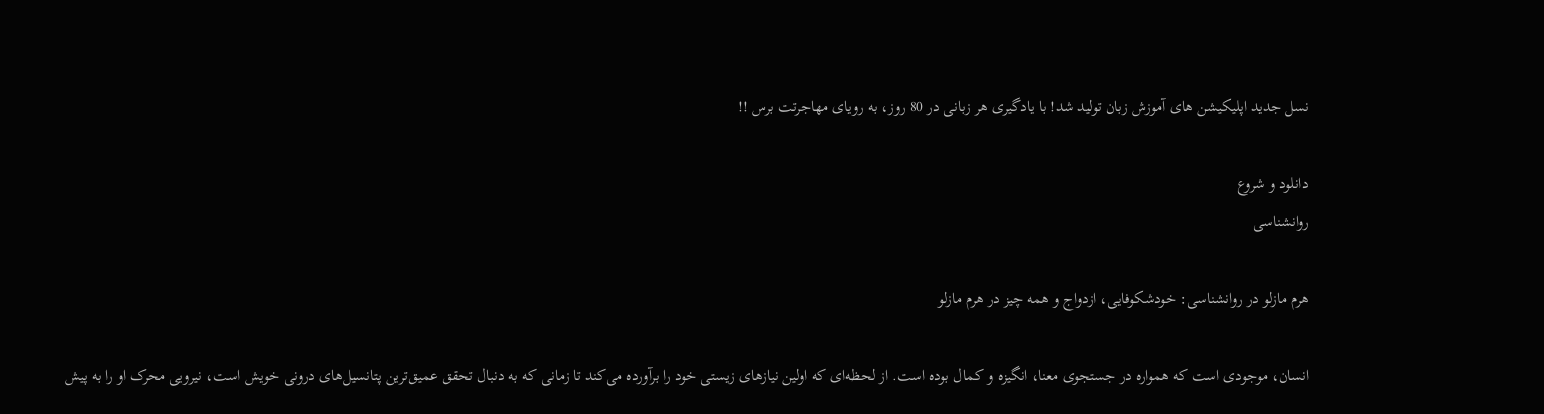نسل جدید اپلیکیشن های آموزش زبان تولید شد! با یادگیری هر زبانی در 80 روز، به رویای مهاجرتت برس !!

دانلود و شروع
روانشناسی

هرم مازلو در روانشناسی: خودشکوفایی، ازدواج و همه چیز در هرم مازلو

انسان، موجودی است که همواره در جستجوی معنا، انگیزه و کمال بوده است. از لحظه‌ای که اولین نیازهای زیستی خود را برآورده می‌کند تا زمانی که به دنبال تحقق عمیق‌ترین پتانسیل‌های درونی خویش است، نیرویی محرک او را به پیش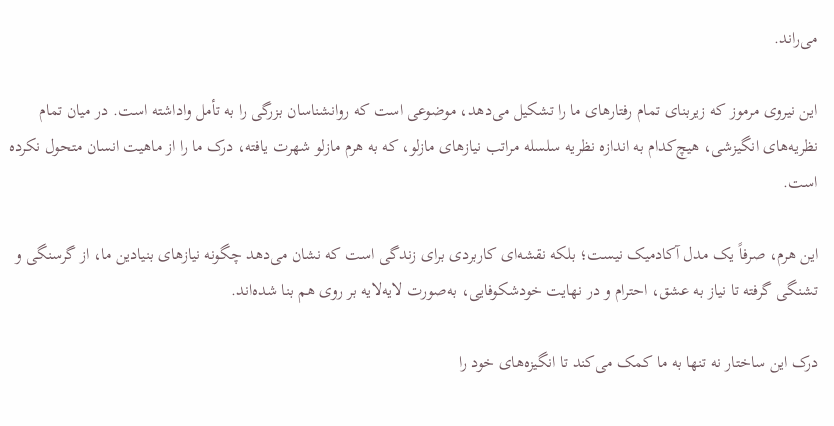می‌راند.

این نیروی مرموز که زیربنای تمام رفتارهای ما را تشکیل می‌دهد، موضوعی است که روانشناسان بزرگی را به تأمل واداشته است. در میان تمام نظریه‌های انگیزشی، هیچ‌کدام به اندازه نظریه سلسله مراتب نیازهای مازلو، که به هرم مازلو شهرت یافته، درک ما را از ماهیت انسان متحول نکرده است.

این هرم، صرفاً یک مدل آکادمیک نیست؛ بلکه نقشه‌ای کاربردی برای زندگی است که نشان می‌دهد چگونه نیازهای بنیادین ما، از گرسنگی و تشنگی گرفته تا نیاز به عشق، احترام و در نهایت خودشکوفایی، به‌صورت لایه‌لایه بر روی هم بنا شده‌اند.

درک این ساختار نه تنها به ما کمک می‌کند تا انگیزه‌های خود را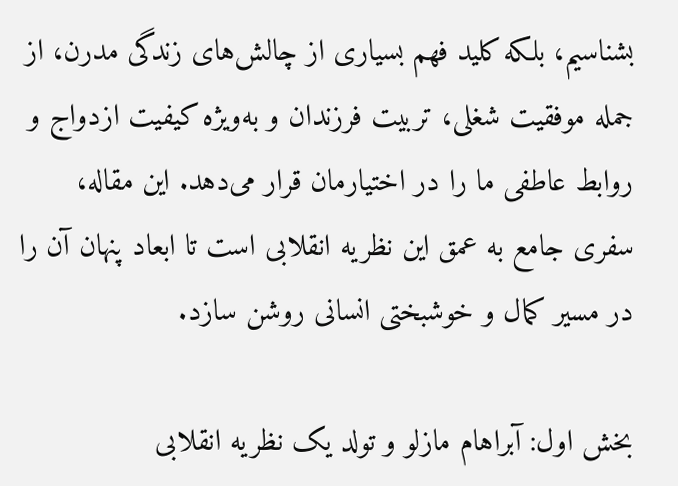بشناسیم، بلکه کلید فهم بسیاری از چالش‌های زندگی مدرن، از جمله موفقیت شغلی، تربیت فرزندان و به‌ویژه کیفیت ازدواج و روابط عاطفی ما را در اختیارمان قرار می‌دهد. این مقاله، سفری جامع به عمق این نظریه انقلابی است تا ابعاد پنهان آن را در مسیر کمال و خوشبختی انسانی روشن سازد.

بخش اول: آبراهام مازلو و تولد یک نظریه انقلابی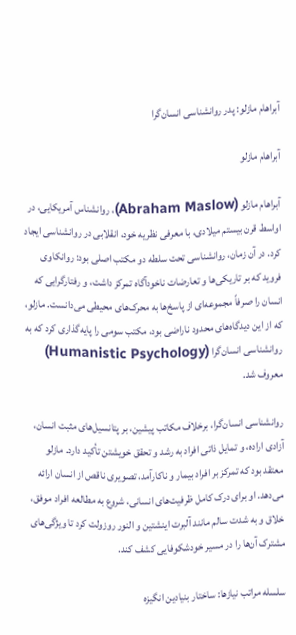آبراهام مازلو: پدر روانشناسی انسان‌گرا

آبراهام مازلو

آبراهام مازلو (Abraham Maslow)، روانشناس آمریکایی، در اواسط قرن بیستم میلادی، با معرفی نظریه خود، انقلابی در روانشناسی ایجاد کرد. در آن زمان، روانشناسی تحت سلطه دو مکتب اصلی بود: روانکاوی فروید که بر تاریکی‌ها و تعارضات ناخودآگاه تمرکز داشت، و رفتارگرایی که انسان را صرفاً مجموعه‌ای از پاسخ‌ها به محرک‌های محیطی می‌دانست. مازلو، که از این دیدگاه‌های محدود ناراضی بود، مکتب سومی را پایه‌گذاری کرد که به روانشناسی انسان‌گرا (Humanistic Psychology) معروف شد.

روانشناسی انسان‌گرا، برخلاف مکاتب پیشین، بر پتانسیل‌های مثبت انسان، آزادی اراده، و تمایل ذاتی افراد به رشد و تحقق خویشتن تأکید دارد. مازلو معتقد بود که تمرکز بر افراد بیمار و ناکارآمد، تصویری ناقص از انسان ارائه می‌دهد. او برای درک کامل ظرفیت‌های انسانی، شروع به مطالعه افراد موفق، خلاق و به شدت سالم مانند آلبرت اینشتین و النور روزولت کرد تا ویژگی‌های مشترک آن‌ها را در مسیر خودشکوفایی کشف کند.

سلسله مراتب نیازها: ساختار بنیادین انگیزه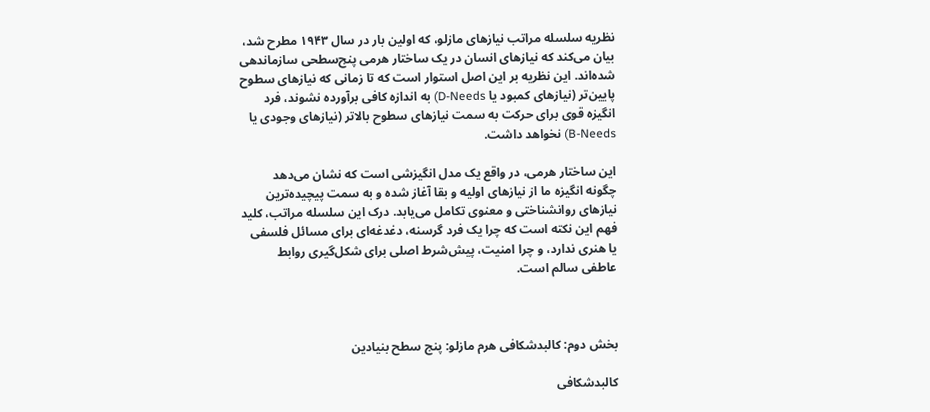نظریه سلسله مراتب نیازهای مازلو، که اولین بار در سال ۱۹۴۳ مطرح شد، بیان می‌کند که نیازهای انسان در یک ساختار هرمی پنج‌سطحی سازماندهی شده‌اند. این نظریه بر این اصل استوار است که تا زمانی که نیازهای سطوح پایین‌تر (نیازهای کمبود یا D-Needs) به اندازه کافی برآورده نشوند، فرد انگیزه قوی برای حرکت به سمت نیازهای سطوح بالاتر (نیازهای وجودی یا B-Needs) نخواهد داشت.

این ساختار هرمی، در واقع یک مدل انگیزشی است که نشان می‌دهد چگونه انگیزه ما از نیازهای اولیه و بقا آغاز شده و به سمت پیچیده‌ترین نیازهای روانشناختی و معنوی تکامل می‌یابد. درک این سلسله مراتب، کلید فهم این نکته است که چرا یک فرد گرسنه، دغدغه‌ای برای مسائل فلسفی یا هنری ندارد، و چرا امنیت، پیش‌شرط اصلی برای شکل‌گیری روابط عاطفی سالم است.



بخش دوم: کالبدشکافی هرم مازلو: پنج سطح بنیادین

کالبدشکافی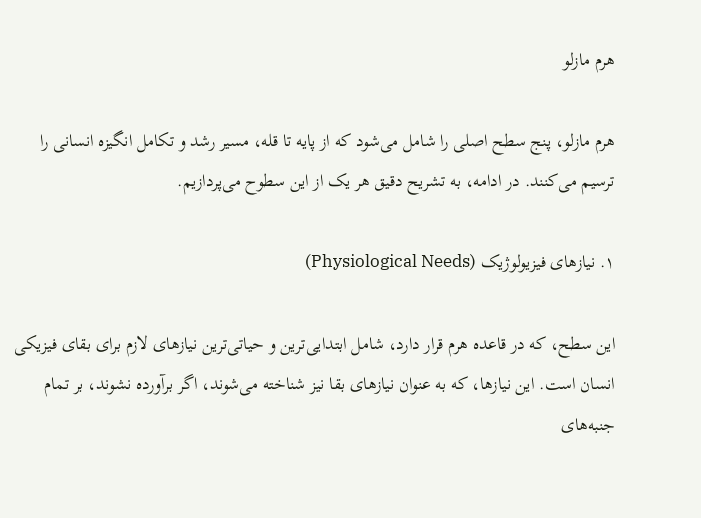هرم مازلو

هرم مازلو، پنج سطح اصلی را شامل می‌شود که از پایه تا قله، مسیر رشد و تکامل انگیزه انسانی را ترسیم می‌کنند. در ادامه، به تشریح دقیق هر یک از این سطوح می‌پردازیم.

۱. نیازهای فیزیولوژیک (Physiological Needs)

این سطح، که در قاعده هرم قرار دارد، شامل ابتدایی‌ترین و حیاتی‌ترین نیازهای لازم برای بقای فیزیکی انسان است. این نیازها، که به عنوان نیازهای بقا نیز شناخته می‌شوند، اگر برآورده نشوند، بر تمام جنبه‌های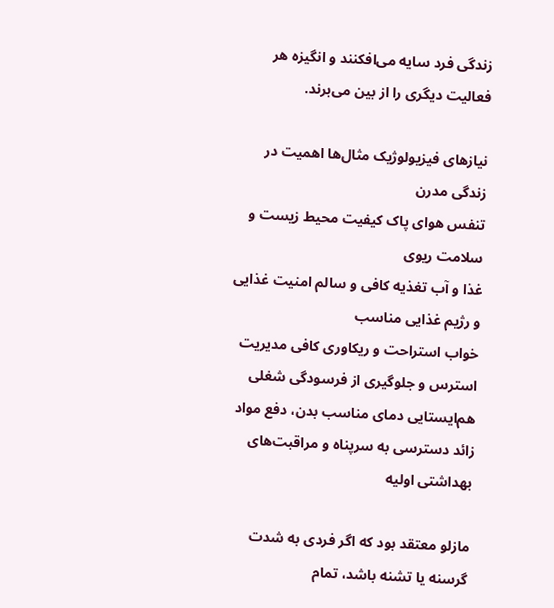زندگی فرد سایه می‌افکنند و انگیزه هر فعالیت دیگری را از بین می‌برند.

نیازهای فیزیولوژیک مثال‌ها اهمیت در زندگی مدرن
تنفس هوای پاک کیفیت محیط زیست و سلامت ریوی
غذا و آب تغذیه کافی و سالم امنیت غذایی و رژیم غذایی مناسب
خواب استراحت و ریکاوری کافی مدیریت استرس و جلوگیری از فرسودگی شغلی
هم‌ایستایی دمای مناسب بدن، دفع مواد زائد دسترسی به سرپناه و مراقبت‌های بهداشتی اولیه

مازلو معتقد بود که اگر فردی به شدت گرسنه یا تشنه باشد، تمام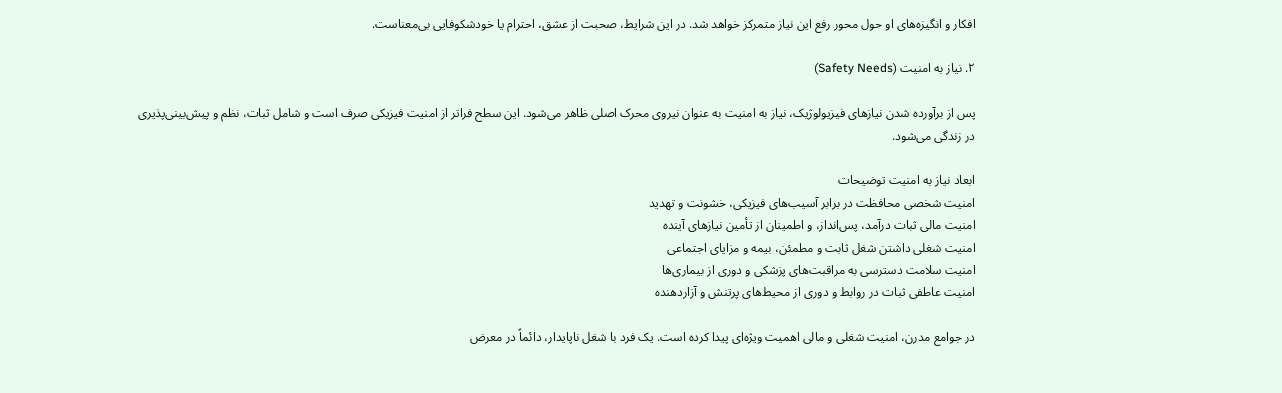افکار و انگیزه‌های او حول محور رفع این نیاز متمرکز خواهد شد. در این شرایط، صحبت از عشق، احترام یا خودشکوفایی بی‌معناست.

۲. نیاز به امنیت (Safety Needs)

پس از برآورده شدن نیازهای فیزیولوژیک، نیاز به امنیت به عنوان نیروی محرک اصلی ظاهر می‌شود. این سطح فراتر از امنیت فیزیکی صرف است و شامل ثبات، نظم و پیش‌بینی‌پذیری در زندگی می‌شود.

ابعاد نیاز به امنیت توضیحات
امنیت شخصی محافظت در برابر آسیب‌های فیزیکی، خشونت و تهدید
امنیت مالی ثبات درآمد، پس‌انداز، و اطمینان از تأمین نیازهای آینده
امنیت شغلی داشتن شغل ثابت و مطمئن، بیمه و مزایای اجتماعی
امنیت سلامت دسترسی به مراقبت‌های پزشکی و دوری از بیماری‌ها
امنیت عاطفی ثبات در روابط و دوری از محیط‌های پرتنش و آزاردهنده

در جوامع مدرن، امنیت شغلی و مالی اهمیت ویژه‌ای پیدا کرده است. یک فرد با شغل ناپایدار، دائماً در معرض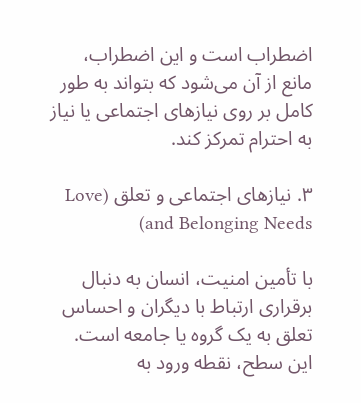اضطراب است و این اضطراب، مانع از آن می‌شود که بتواند به طور کامل بر روی نیازهای اجتماعی یا نیاز به احترام تمرکز کند.

۳. نیازهای اجتماعی و تعلق (Love and Belonging Needs)

با تأمین امنیت، انسان به دنبال برقراری ارتباط با دیگران و احساس تعلق به یک گروه یا جامعه است. این سطح، نقطه ورود به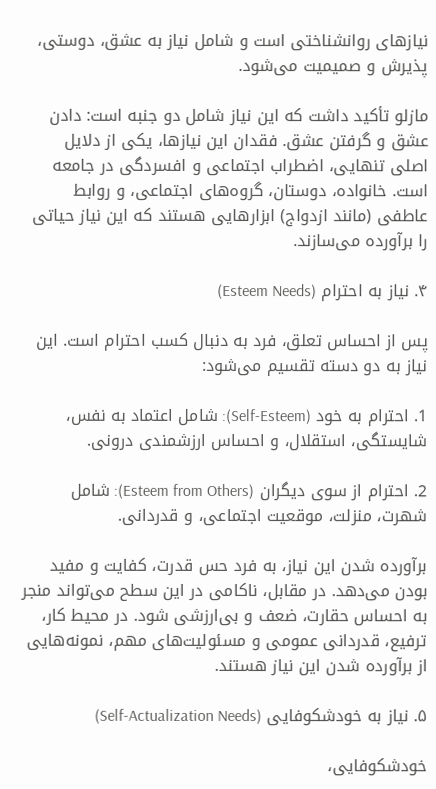نیازهای روانشناختی است و شامل نیاز به عشق، دوستی، پذیرش و صمیمیت می‌شود.

مازلو تأکید داشت که این نیاز شامل دو جنبه است: دادن عشق و گرفتن عشق. فقدان این نیازها، یکی از دلایل اصلی تنهایی، اضطراب اجتماعی و افسردگی در جامعه است. خانواده، دوستان، گروه‌های اجتماعی، و روابط عاطفی (مانند ازدواج) ابزارهایی هستند که این نیاز حیاتی را برآورده می‌سازند.

۴. نیاز به احترام (Esteem Needs)

پس از احساس تعلق، فرد به دنبال کسب احترام است. این نیاز به دو دسته تقسیم می‌شود:

1. احترام به خود (Self-Esteem): شامل اعتماد به نفس، شایستگی، استقلال، و احساس ارزشمندی درونی.

2. احترام از سوی دیگران (Esteem from Others): شامل شهرت، منزلت، موقعیت اجتماعی، و قدردانی.

برآورده شدن این نیاز، به فرد حس قدرت، کفایت و مفید بودن می‌دهد. در مقابل، ناکامی در این سطح می‌تواند منجر به احساس حقارت، ضعف و بی‌ارزشی شود. در محیط کار، ترفیع، قدردانی عمومی و مسئولیت‌های مهم، نمونه‌هایی از برآورده شدن این نیاز هستند.

۵. نیاز به خودشکوفایی (Self-Actualization Needs)

خودشکوفایی،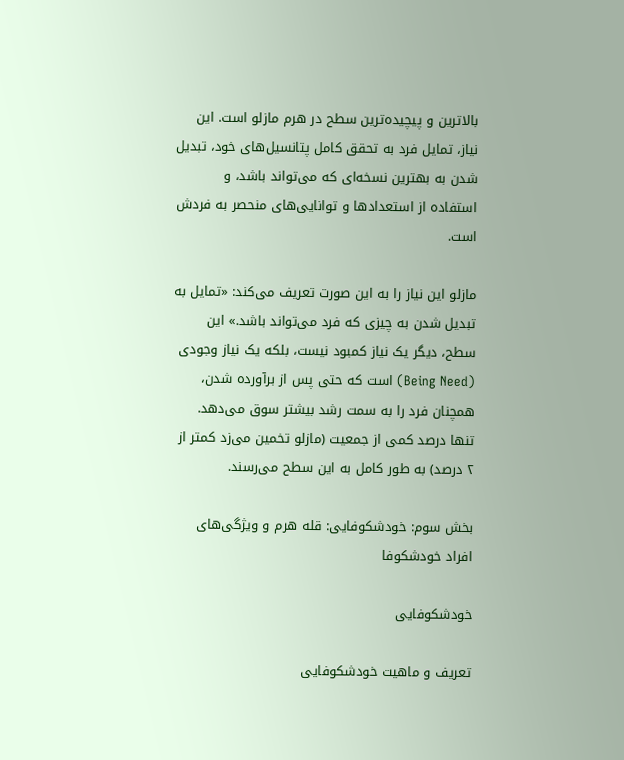بالاترین و پیچیده‌ترین سطح در هرم مازلو است. این نیاز، تمایل فرد به تحقق کامل پتانسیل‌های خود، تبدیل شدن به بهترین نسخه‌ای که می‌تواند باشد، و استفاده از استعدادها و توانایی‌های منحصر به فردش است.

مازلو این نیاز را به این صورت تعریف می‌کند: «تمایل به تبدیل شدن به چیزی که فرد می‌تواند باشد.» این سطح، دیگر یک نیاز کمبود نیست، بلکه یک نیاز وجودی (Being Need) است که حتی پس از برآورده شدن، همچنان فرد را به سمت رشد بیشتر سوق می‌دهد. تنها درصد کمی از جمعیت (مازلو تخمین می‌زد کمتر از ۲ درصد) به طور کامل به این سطح می‌رسند.

بخش سوم: خودشکوفایی: قله هرم و ویژگی‌های افراد خودشکوفا

خودشکوفایی

تعریف و ماهیت خودشکوفایی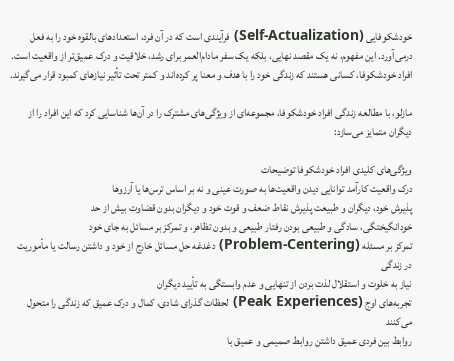خودشکوفایی (Self-Actualization) فرآیندی است که در آن فرد، استعدادهای بالقوه خود را به فعل درمی‌آورد. این مفهوم، نه یک مقصد نهایی، بلکه یک سفر مادام‌العمر برای رشد، خلاقیت و درک عمیق‌تر از واقعیت است. افراد خودشکوفا، کسانی هستند که زندگی خود را با هدف و معنا پر کرده‌اند و کمتر تحت تأثیر نیازهای کمبود قرار می‌گیرند.

مازلو، با مطالعه زندگی افراد خودشکوفا، مجموعه‌ای از ویژگی‌های مشترک را در آن‌ها شناسایی کرد که این افراد را از دیگران متمایز می‌سازد:

ویژگی‌های کلیدی افراد خودشکوفا توضیحات
درک واقعیت کارآمد توانایی دیدن واقعیت‌ها به صورت عینی و نه بر اساس ترس‌ها یا آرزوها
پذیرش خود، دیگران و طبیعت پذیرش نقاط ضعف و قوت خود و دیگران بدون قضاوت بیش از حد
خودانگیختگی، سادگی و طبیعی بودن رفتار طبیعی و بدون تظاهر، و تمرکز بر مسائل به جای خود
تمرکز بر مسئله (Problem-Centering) دغدغه حل مسائل خارج از خود و داشتن رسالت یا مأموریت در زندگی
نیاز به خلوت و استقلال لذت بردن از تنهایی و عدم وابستگی به تأیید دیگران
تجربه‌های اوج (Peak Experiences) لحظات گذرای شادی، کمال و درک عمیق که زندگی را متحول می‌کنند
روابط بین فردی عمیق داشتن روابط صمیمی و عمیق با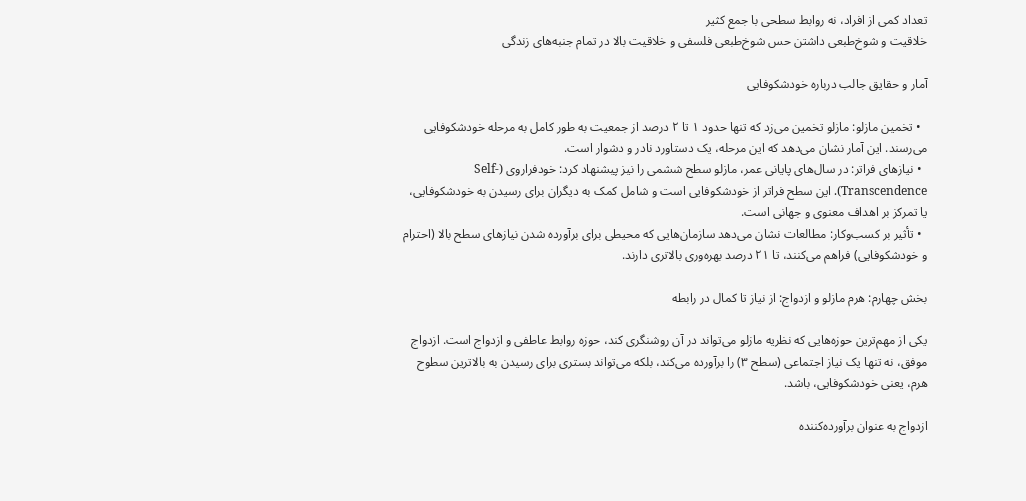تعداد کمی از افراد، نه روابط سطحی با جمع کثیر
خلاقیت و شوخ‌طبعی داشتن حس شوخ‌طبعی فلسفی و خلاقیت بالا در تمام جنبه‌های زندگی

آمار و حقایق جالب درباره خودشکوفایی

  • تخمین مازلو: مازلو تخمین می‌زد که تنها حدود ۱ تا ۲ درصد از جمعیت به طور کامل به مرحله خودشکوفایی می‌رسند. این آمار نشان می‌دهد که این مرحله، یک دستاورد نادر و دشوار است.
  • نیازهای فراتر: در سال‌های پایانی عمر، مازلو سطح ششمی را نیز پیشنهاد کرد: خودفراروی (Self-Transcendence). این سطح فراتر از خودشکوفایی است و شامل کمک به دیگران برای رسیدن به خودشکوفایی، یا تمرکز بر اهداف معنوی و جهانی است.
  • تأثیر بر کسب‌وکار: مطالعات نشان می‌دهد سازمان‌هایی که محیطی برای برآورده شدن نیازهای سطح بالا (احترام و خودشکوفایی) فراهم می‌کنند، تا ۲۱ درصد بهره‌وری بالاتری دارند.

بخش چهارم: هرم مازلو و ازدواج: از نیاز تا کمال در رابطه

یکی از مهم‌ترین حوزه‌هایی که نظریه مازلو می‌تواند در آن روشنگری کند، حوزه روابط عاطفی و ازدواج است. ازدواج موفق، نه تنها یک نیاز اجتماعی (سطح ۳) را برآورده می‌کند، بلکه می‌تواند بستری برای رسیدن به بالاترین سطوح هرم، یعنی خودشکوفایی، باشد.

ازدواج به عنوان برآورده‌کننده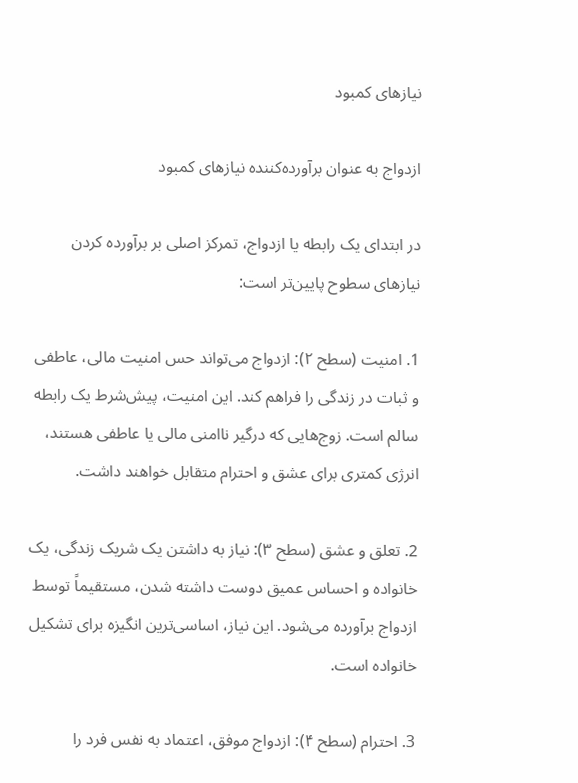نیازهای کمبود

ازدواج به عنوان برآورده‌کننده نیازهای کمبود

در ابتدای یک رابطه یا ازدواج، تمرکز اصلی بر برآورده کردن نیازهای سطوح پایین‌تر است:

1. امنیت (سطح ۲): ازدواج می‌تواند حس امنیت مالی، عاطفی و ثبات در زندگی را فراهم کند. این امنیت، پیش‌شرط یک رابطه سالم است. زوج‌هایی که درگیر ناامنی مالی یا عاطفی هستند، انرژی کمتری برای عشق و احترام متقابل خواهند داشت.

2. تعلق و عشق (سطح ۳): نیاز به داشتن یک شریک زندگی، یک خانواده و احساس عمیق دوست داشته شدن، مستقیماً توسط ازدواج برآورده می‌شود. این نیاز، اساسی‌ترین انگیزه برای تشکیل خانواده است.

3. احترام (سطح ۴): ازدواج موفق، اعتماد به نفس فرد را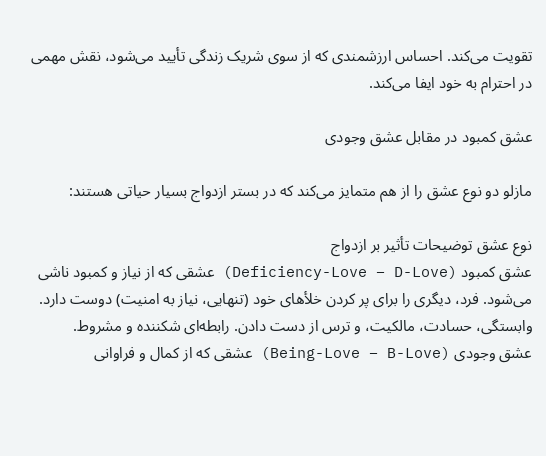تقویت می‌کند. احساس ارزشمندی که از سوی شریک زندگی تأیید می‌شود، نقش مهمی در احترام به خود ایفا می‌کند.

عشق کمبود در مقابل عشق وجودی

مازلو دو نوع عشق را از هم متمایز می‌کند که در بستر ازدواج بسیار حیاتی هستند:

نوع عشق توضیحات تأثیر بر ازدواج
عشق کمبود (Deficiency-Love – D-Love) عشقی که از نیاز و کمبود ناشی می‌شود. فرد، دیگری را برای پر کردن خلأهای خود (تنهایی، نیاز به امنیت) دوست دارد. وابستگی، حسادت، مالکیت، و ترس از دست دادن. رابطه‌ای شکننده و مشروط.
عشق وجودی (Being-Love – B-Love) عشقی که از کمال و فراوانی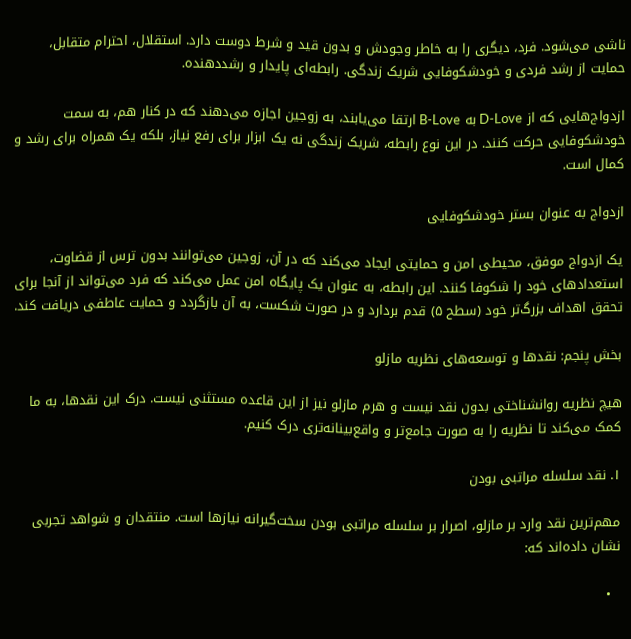ناشی می‌شود. فرد، دیگری را به خاطر وجودش و بدون قید و شرط دوست دارد. استقلال، احترام متقابل، حمایت از رشد فردی و خودشکوفایی شریک زندگی. رابطه‌ای پایدار و رشددهنده.

ازدواج‌هایی که از D-Love به B-Love ارتقا می‌یابند، به زوجین اجازه می‌دهند که در کنار هم، به سمت خودشکوفایی حرکت کنند. در این نوع رابطه، شریک زندگی نه یک ابزار برای رفع نیاز، بلکه یک همراه برای رشد و کمال است.

ازدواج به عنوان بستر خودشکوفایی

یک ازدواج موفق، محیطی امن و حمایتی ایجاد می‌کند که در آن، زوجین می‌توانند بدون ترس از قضاوت، استعدادهای خود را شکوفا کنند. این رابطه، به عنوان یک پایگاه امن عمل می‌کند که فرد می‌تواند از آنجا برای تحقق اهداف بزرگ‌تر خود (سطح ۵) قدم بردارد و در صورت شکست، به آن بازگردد و حمایت عاطفی دریافت کند.

بخش پنجم: نقدها و توسعه‌های نظریه مازلو

هیچ نظریه روانشناختی بدون نقد نیست و هرم مازلو نیز از این قاعده مستثنی نیست. درک این نقدها، به ما کمک می‌کند تا نظریه را به صورت جامع‌تر و واقع‌بینانه‌تری درک کنیم.

۱. نقد سلسله مراتبی بودن

مهم‌ترین نقد وارد بر مازلو، اصرار بر سلسله مراتبی بودن سخت‌گیرانه نیازها است. منتقدان و شواهد تجربی نشان داده‌اند که:

  •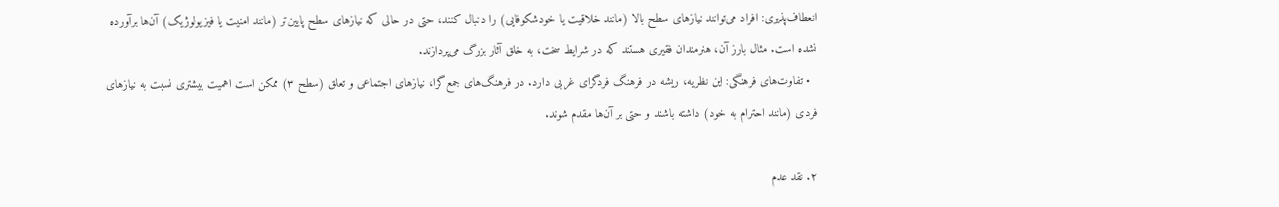انعطاف‌پذیری: افراد می‌توانند نیازهای سطح بالا (مانند خلاقیت یا خودشکوفایی) را دنبال کنند، حتی در حالی که نیازهای سطح پایین‌تر (مانند امنیت یا فیزیولوژیک) آن‌ها برآورده نشده است. مثال بارز آن، هنرمندان فقیری هستند که در شرایط سخت، به خلق آثار بزرگ می‌پردازند.
  • تفاوت‌های فرهنگی: این نظریه، ریشه در فرهنگ فردگرای غربی دارد. در فرهنگ‌های جمع‌گرا، نیازهای اجتماعی و تعلق (سطح ۳) ممکن است اهمیت بیشتری نسبت به نیازهای فردی (مانند احترام به خود) داشته باشند و حتی بر آن‌ها مقدم شوند.

۲. نقد عدم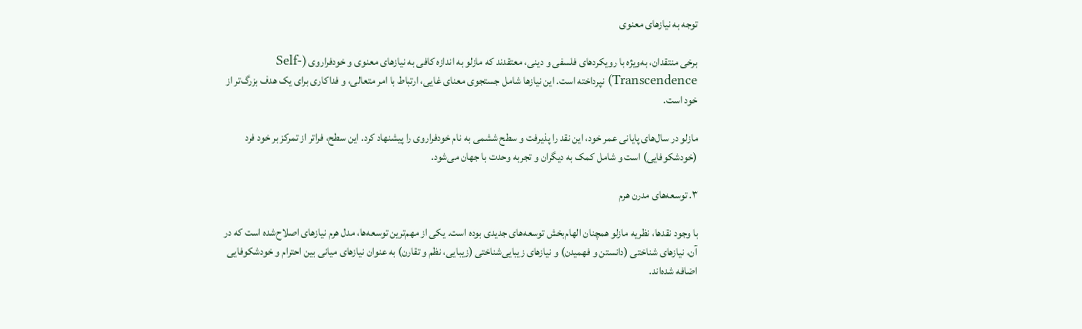توجه به نیازهای معنوی

برخی منتقدان، به‌ویژه با رویکردهای فلسفی و دینی، معتقدند که مازلو به اندازه کافی به نیازهای معنوی و خودفراروی (Self-Transcendence) نپرداخته است. این نیازها شامل جستجوی معنای غایی، ارتباط با امر متعالی، و فداکاری برای یک هدف بزرگ‌تر از خود است.

مازلو در سال‌های پایانی عمر خود، این نقد را پذیرفت و سطح ششمی به نام خودفراروی را پیشنهاد کرد. این سطح، فراتر از تمرکز بر خود فرد (خودشکوفایی) است و شامل کمک به دیگران و تجربه وحدت با جهان می‌شود.

۳. توسعه‌های مدرن هرم

با وجود نقدها، نظریه مازلو همچنان الهام‌بخش توسعه‌های جدیدی بوده است. یکی از مهم‌ترین توسعه‌ها، مدل هرم نیازهای اصلاح‌شده است که در آن، نیازهای شناختی (دانستن و فهمیدن) و نیازهای زیبایی‌شناختی (زیبایی، نظم و تقارن) به عنوان نیازهای میانی بین احترام و خودشکوفایی اضافه شده‌اند.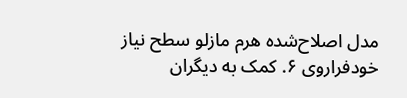مدل اصلاح‌شده هرم مازلو سطح نیاز
خودفراروی ۶. کمک به دیگران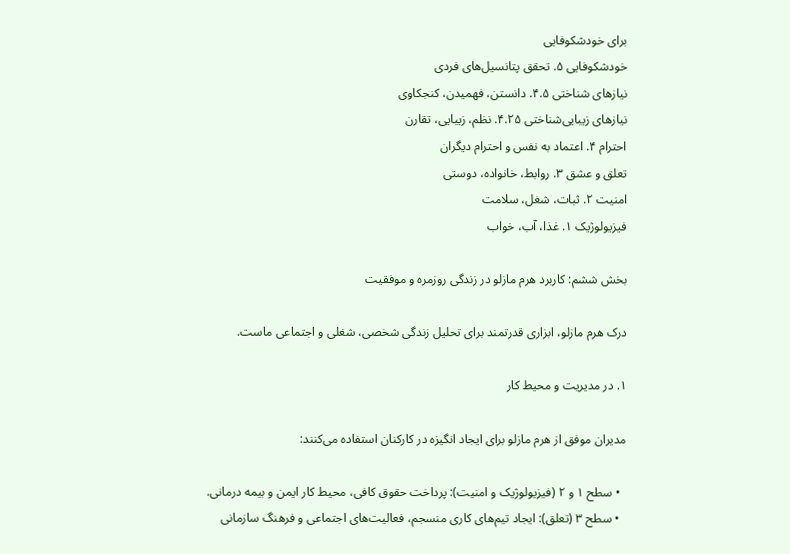برای خودشکوفایی
خودشکوفایی ۵. تحقق پتانسیل‌های فردی
نیازهای شناختی ۴.۵. دانستن، فهمیدن، کنجکاوی
نیازهای زیبایی‌شناختی ۴.۲۵. نظم، زیبایی، تقارن
احترام ۴. اعتماد به نفس و احترام دیگران
تعلق و عشق ۳. روابط، خانواده، دوستی
امنیت ۲. ثبات، شغل، سلامت
فیزیولوژیک ۱. غذا، آب، خواب

بخش ششم: کاربرد هرم مازلو در زندگی روزمره و موفقیت

درک هرم مازلو، ابزاری قدرتمند برای تحلیل زندگی شخصی، شغلی و اجتماعی ماست.

۱. در مدیریت و محیط کار

مدیران موفق از هرم مازلو برای ایجاد انگیزه در کارکنان استفاده می‌کنند:

  • سطح ۱ و ۲ (فیزیولوژیک و امنیت): پرداخت حقوق کافی، محیط کار ایمن و بیمه درمانی.
  • سطح ۳ (تعلق): ایجاد تیم‌های کاری منسجم، فعالیت‌های اجتماعی و فرهنگ سازمانی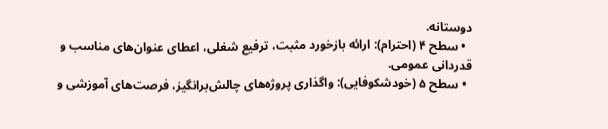دوستانه.
  • سطح ۴ (احترام): ارائه بازخورد مثبت، ترفیع شغلی، اعطای عنوان‌های مناسب و قدردانی عمومی.
  • سطح ۵ (خودشکوفایی): واگذاری پروژه‌های چالش‌برانگیز، فرصت‌های آموزشی و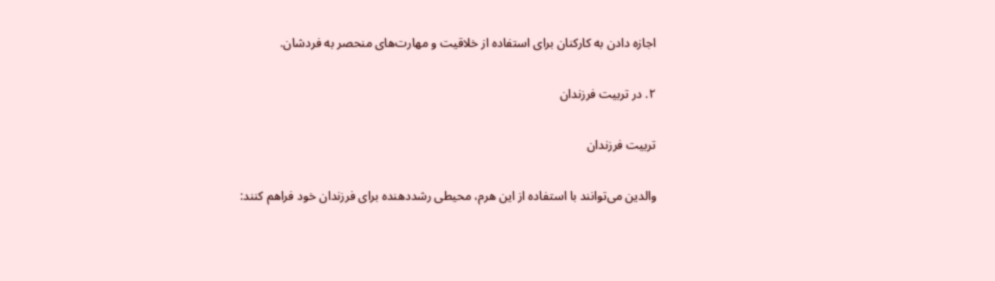اجازه دادن به کارکنان برای استفاده از خلاقیت و مهارت‌های منحصر به فردشان.

۲. در تربیت فرزندان

تربیت فرزندان

والدین می‌توانند با استفاده از این هرم، محیطی رشددهنده برای فرزندان خود فراهم کنند: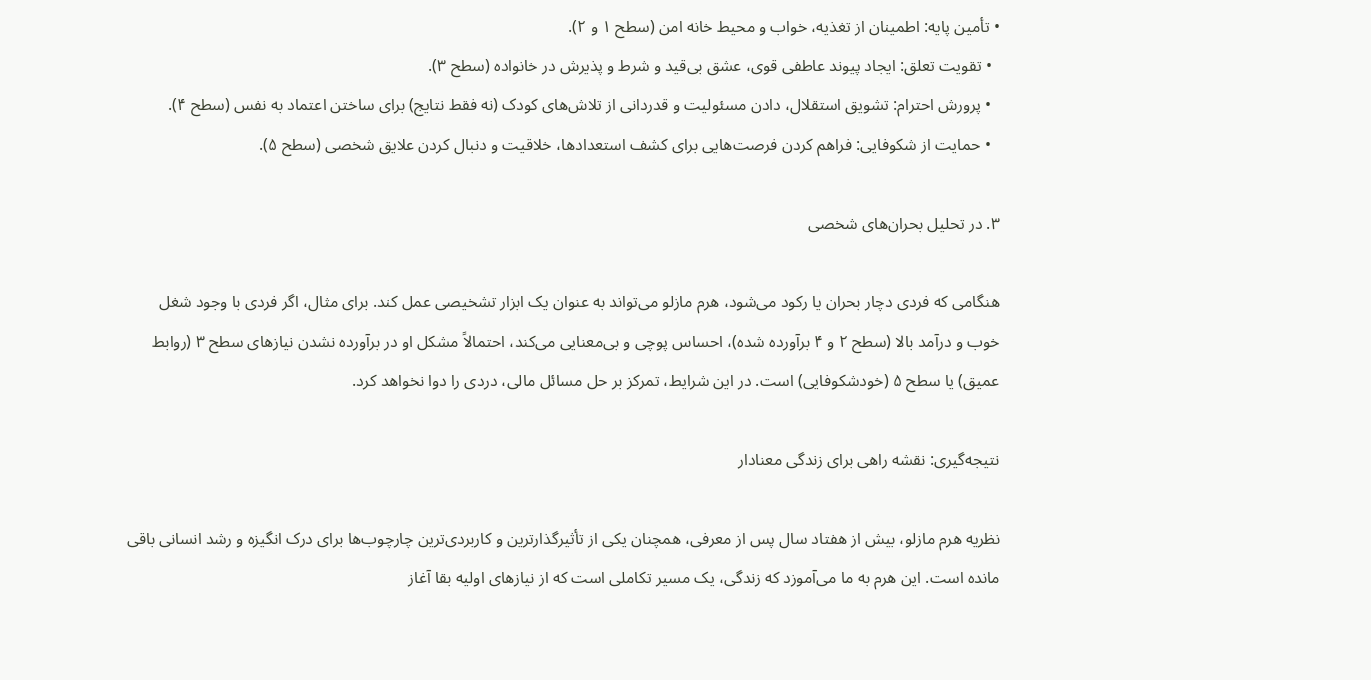• تأمین پایه: اطمینان از تغذیه، خواب و محیط خانه امن (سطح ۱ و ۲).
  • تقویت تعلق: ایجاد پیوند عاطفی قوی، عشق بی‌قید و شرط و پذیرش در خانواده (سطح ۳).
  • پرورش احترام: تشویق استقلال، دادن مسئولیت و قدردانی از تلاش‌های کودک (نه فقط نتایج) برای ساختن اعتماد به نفس (سطح ۴).
  • حمایت از شکوفایی: فراهم کردن فرصت‌هایی برای کشف استعدادها، خلاقیت و دنبال کردن علایق شخصی (سطح ۵).

۳. در تحلیل بحران‌های شخصی

هنگامی که فردی دچار بحران یا رکود می‌شود، هرم مازلو می‌تواند به عنوان یک ابزار تشخیصی عمل کند. برای مثال، اگر فردی با وجود شغل خوب و درآمد بالا (سطح ۲ و ۴ برآورده شده)، احساس پوچی و بی‌معنایی می‌کند، احتمالاً مشکل او در برآورده نشدن نیازهای سطح ۳ (روابط عمیق) یا سطح ۵ (خودشکوفایی) است. در این شرایط، تمرکز بر حل مسائل مالی، دردی را دوا نخواهد کرد.

نتیجه‌گیری: نقشه راهی برای زندگی معنادار

نظریه هرم مازلو، بیش از هفتاد سال پس از معرفی، همچنان یکی از تأثیرگذارترین و کاربردی‌ترین چارچوب‌ها برای درک انگیزه و رشد انسانی باقی مانده است. این هرم به ما می‌آموزد که زندگی، یک مسیر تکاملی است که از نیازهای اولیه بقا آغاز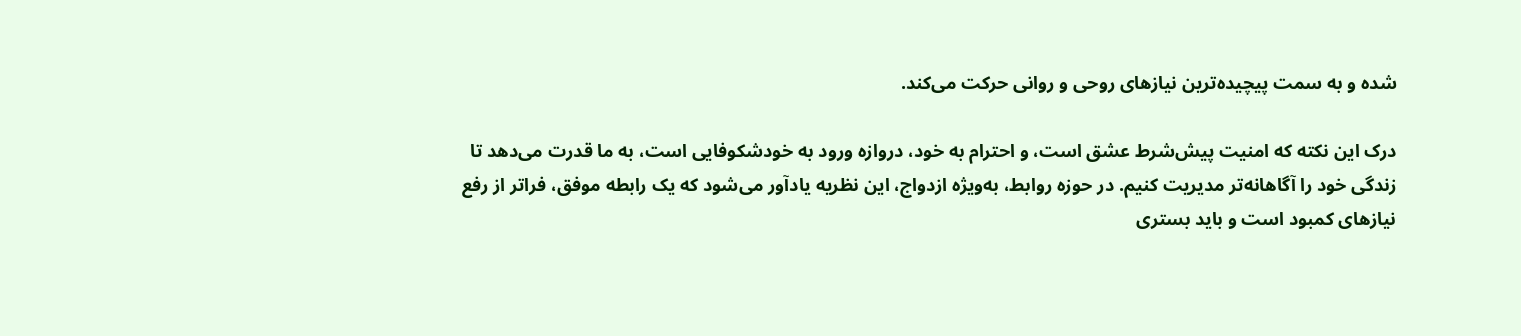شده و به سمت پیچیده‌ترین نیازهای روحی و روانی حرکت می‌کند.

درک این نکته که امنیت پیش‌شرط عشق است، و احترام به خود، دروازه ورود به خودشکوفایی است، به ما قدرت می‌دهد تا زندگی خود را آگاهانه‌تر مدیریت کنیم. در حوزه روابط، به‌ویژه ازدواج، این نظریه یادآور می‌شود که یک رابطه موفق، فراتر از رفع نیازهای کمبود است و باید بستری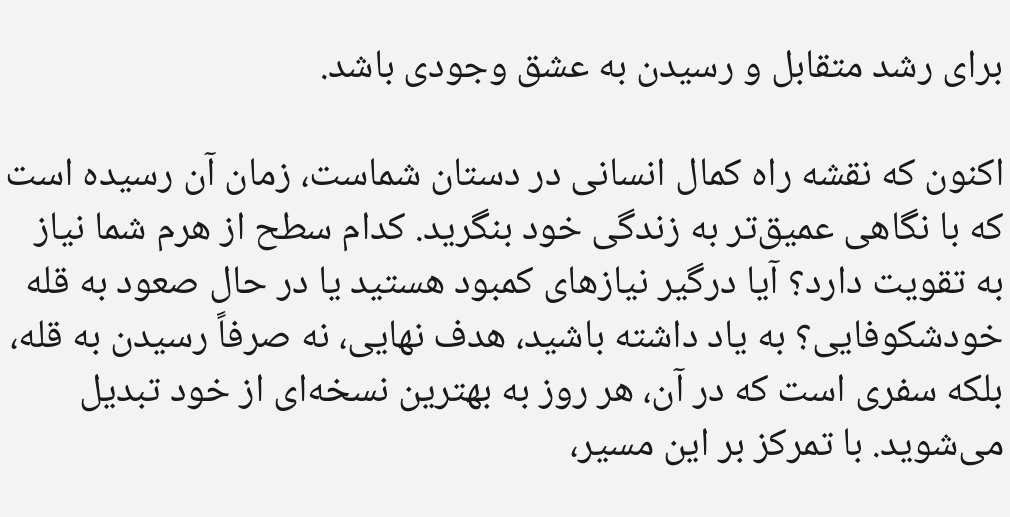برای رشد متقابل و رسیدن به عشق وجودی باشد.

اکنون که نقشه راه کمال انسانی در دستان شماست، زمان آن رسیده است که با نگاهی عمیق‌تر به زندگی خود بنگرید. کدام سطح از هرم شما نیاز به تقویت دارد؟ آیا درگیر نیازهای کمبود هستید یا در حال صعود به قله خودشکوفایی؟ به یاد داشته باشید، هدف نهایی، نه صرفاً رسیدن به قله، بلکه سفری است که در آن، هر روز به بهترین نسخه‌ای از خود تبدیل می‌شوید. با تمرکز بر این مسیر،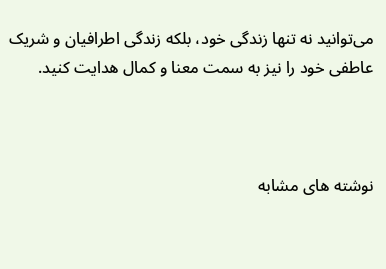می‌توانید نه تنها زندگی خود، بلکه زندگی اطرافیان و شریک عاطفی خود را نیز به سمت معنا و کمال هدایت کنید.



نوشته های مشابه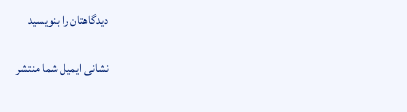دیدگاهتان را بنویسید

نشانی ایمیل شما منتشر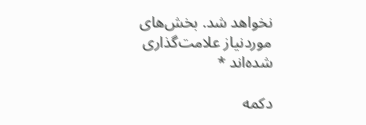نخواهد شد. بخش‌های موردنیاز علامت‌گذاری شده‌اند *

دکمه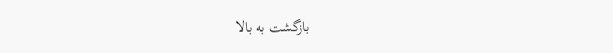بازگشت به بالا